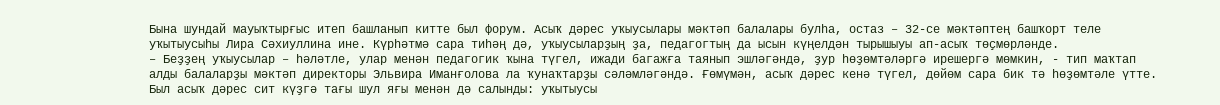Бына шундай мауыҡтырғыс итеп башланып китте был форум. Асыҡ дәрес уҡыусылары мәктәп балалары булһа, остаз – 32-се мәктәптең башҡорт теле уҡытыусыһы Лира Сәхиуллина ине. Күрһәтмә сара тиһәң дә, уҡыусыларҙың ҙа, педагогтың да ысын күңелдән тырышыуы ап-асыҡ төҫмөрләнде.
– Беҙҙең уҡыусылар – һәләтле, улар менән педагогик ҡына түгел, ижади багажға таянып эшләгәндә, ҙур һөҙөмтәләргә ирешергә мөмкин, - тип маҡтап алды балаларҙы мәктәп директоры Эльвира Иманғолова ла ҡунаҡтарҙы сәләмләгәндә. Ғөмүмән, асыҡ дәрес кенә түгел, дөйөм сара бик тә һөҙөмтәле үтте.
Был асыҡ дәрес сит күҙгә тағы шул яғы менән дә салынды: уҡытыусы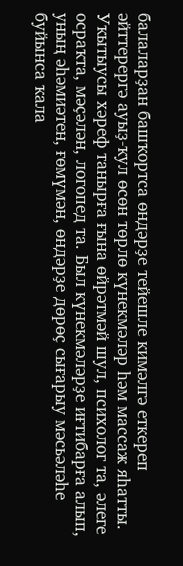балаларҙан башҡортса өндәрҙе тейешле кимәлгә еткереп әйттерергә ауыҙ-ҡул өсөн төрлө күнекмәләр һәм массаж яһатты. Уҡытыусы хәреф танырға ғына өйрәтмәй шул, психолог та, әлеге осраҡта, мәҫәлән, логопед та. Был күнекмәләрҙе иғтибарға алып, уның әһәмиәтен, ғөмүмән, өндәрҙе дөрөҫ сығарыу мәсьәләһе буйынса ҡала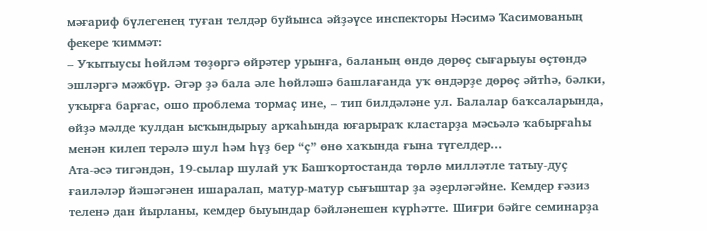мәғариф бүлегенең туған телдәр буйынса әйҙәүсе инспекторы Нәсимә Ҡасимованың фекере ҡиммәт:
– Уҡытыусы һөйләм төҙөргә өйрәтер урынға, баланың өндө дөрөҫ сығарыуы өҫтөндә эшләргә мәжбүр. Әгәр ҙә бала әле һөйләшә башлағанда уҡ өндәрҙе дөрөҫ әйтһә, бәлки, уҡырға барғас, ошо проблема тормаҫ ине, – тип билдәләне ул. Балалар баҡсаларында, өйҙә мәлде ҡулдан ысҡындырыу арҡаһында юғарыраҡ кластарҙа мәсьәлә ҡабырғаһы менән килеп терәлә шул һәм һүҙ бер “ҫ” өнө хаҡында ғына түгелдер...
Ата-әсә тигәндән, 19-сылар шулай уҡ Башҡортостанда төрлө милләтле татыу-дуҫ ғаиләләр йәшәгәнен ишаралап, матур-матур сығыштар ҙа әҙерләгәйне. Кемдер ғәзиз теленә дан йырланы, кемдер быуындар бәйләнешен күрһәтте. Шиғри бәйге семинарҙа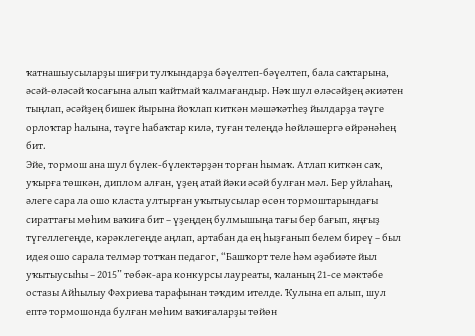ҡатнашыусыларҙы шиғри тулҡындарҙа бәүелтеп-бәүелтеп, бала саҡтарына, әсәй-өләсәй ҡосағына алып ҡайтмай ҡалмағандыр. Нәҡ шул өләсәйҙең әкиәтен тыңлап, әсәйҙең бишек йырына йоҡлап киткән мәшәҡәтһеҙ йылдарҙа тәүге орлоҡтар һалына, тәүге һабаҡтар килә, туған телеңдә һөйләшергә өйрәнәһең бит.
Эйе, тормош ана шул бүлек-бүлектәрҙән торған һымаҡ. Атлап киткән саҡ, уҡырға төшкән, диплом алған, үҙең атай йәки әсәй булған мәл. Бер уйлаһаң, әлеге сара ла ошо класта ултырған уҡытыусылар өсөн тормоштарындағы сираттағы мөһим ваҡиға бит – үҙеңдең булмышыңа тағы бер бағып, яңғыҙ түгеллегеңде, кәрәклегеңде аңлап, артабан да ең һыҙғанып белем биреү – был идея ошо сарала телмәр тотҡан педагог, “Башҡорт теле һәм әҙәбиәте йыл уҡытыусыһы – 2015” төбәк-ара конкурсы лауреаты, ҡаланың 21-се мәктәбе остазы Айһылыу Фәхриева тарафынан тәҡдим ителде. Ҡулына еп алып, шул ептә тормошонда булған мөһим ваҡиғаларҙы төйөн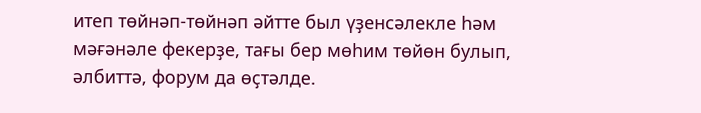итеп төйнәп-төйнәп әйтте был үҙенсәлекле һәм мәғәнәле фекерҙе, тағы бер мөһим төйөн булып, әлбиттә, форум да өҫтәлде.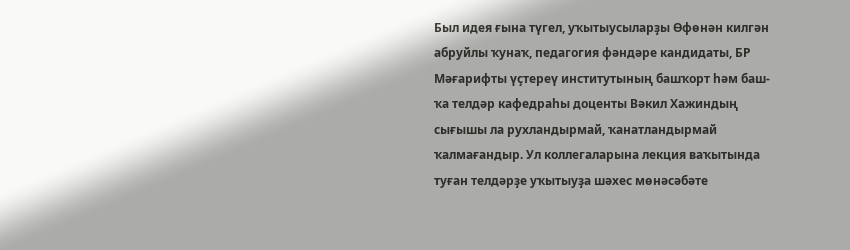Был идея ғына түгел, уҡытыусыларҙы Өфөнән килгән абруйлы ҡунаҡ, педагогия фәндәре кандидаты, БР Мәғарифты үҫтереү институтының башҡорт һәм баш-ҡа телдәр кафедраһы доценты Вәкил Хажиндың сығышы ла рухландырмай, ҡанатландырмай ҡалмағандыр. Ул коллегаларына лекция ваҡытында туған телдәрҙе уҡытыуҙа шәхес мөнәсәбәте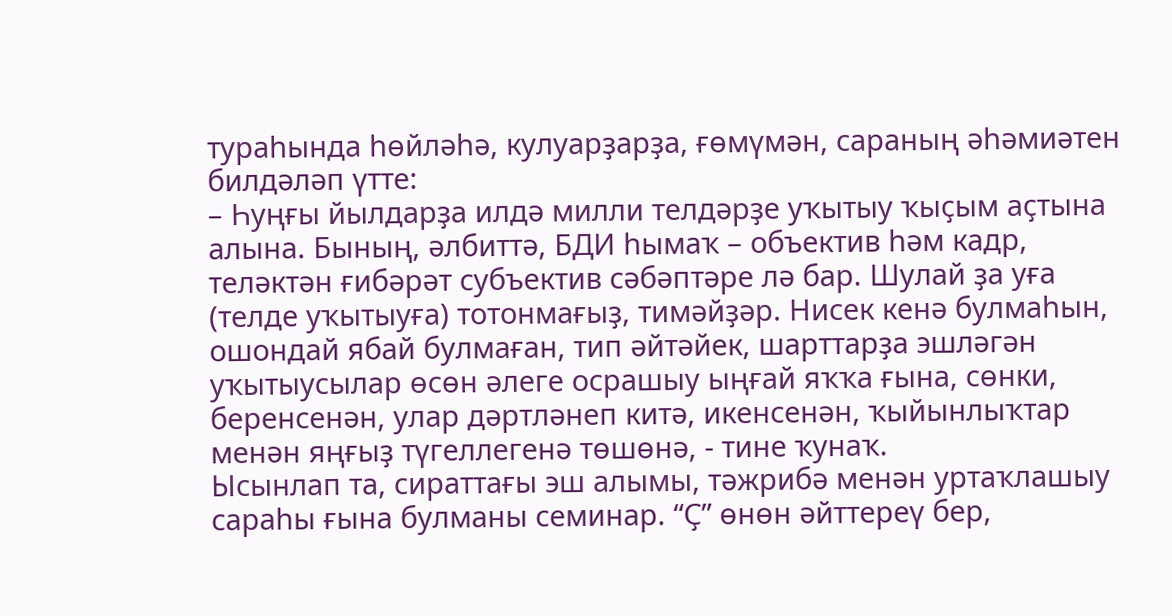тураһында һөйләһә, кулуарҙарҙа, ғөмүмән, сараның әһәмиәтен билдәләп үтте:
– Һуңғы йылдарҙа илдә милли телдәрҙе уҡытыу ҡыҫым аҫтына алына. Бының, әлбиттә, БДИ һымаҡ – объектив һәм кадр, теләктән ғибәрәт субъектив сәбәптәре лә бар. Шулай ҙа уға (телде уҡытыуға) тотонмағыҙ, тимәйҙәр. Нисек кенә булмаһын, ошондай ябай булмаған, тип әйтәйек, шарттарҙа эшләгән уҡытыусылар өсөн әлеге осрашыу ыңғай яҡҡа ғына, сөнки, беренсенән, улар дәртләнеп китә, икенсенән, ҡыйынлыҡтар менән яңғыҙ түгеллегенә төшөнә, - тине ҡунаҡ.
Ысынлап та, сираттағы эш алымы, тәжрибә менән уртаҡлашыу сараһы ғына булманы семинар. “Ҫ” өнөн әйттереү бер,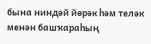бына ниндәй йөрәк һәм теләк менән башҡараһың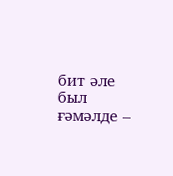бит әле был ғәмәлде –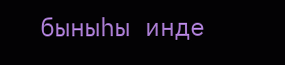быныһы инде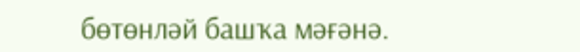бөтөнләй башҡа мәғәнә.